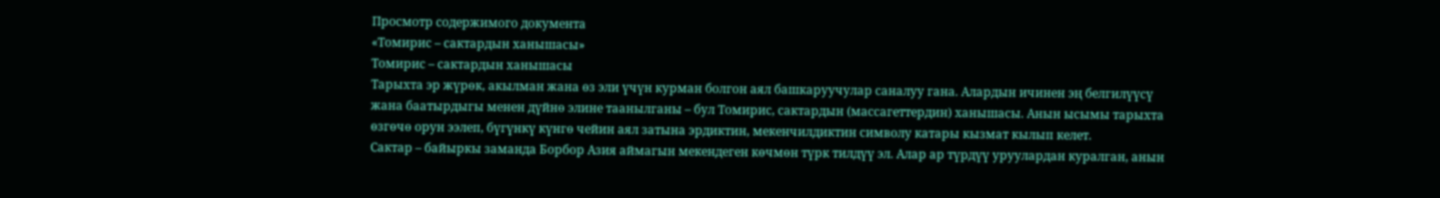Просмотр содержимого документа
«Томирис – сактардын ханышасы»
Томирис – сактардын ханышасы
Тарыхта эр жүрөк, акылман жана өз эли үчүн курман болгон аял башкаруучулар саналуу гана. Алардын ичинен эң белгилүүсү жана баатырдыгы менен дүйнө элине таанылганы – бул Томирис, сактардын (массагеттердин) ханышасы. Анын ысымы тарыхта өзгөчө орун ээлеп, бүгүнкү күнгө чейин аял затына эрдиктин, мекенчилдиктин символу катары кызмат кылып келет.
Сактар – байыркы заманда Борбор Азия аймагын мекендеген көчмөн түрк тилдүү эл. Алар ар түрдүү уруулардан куралган, анын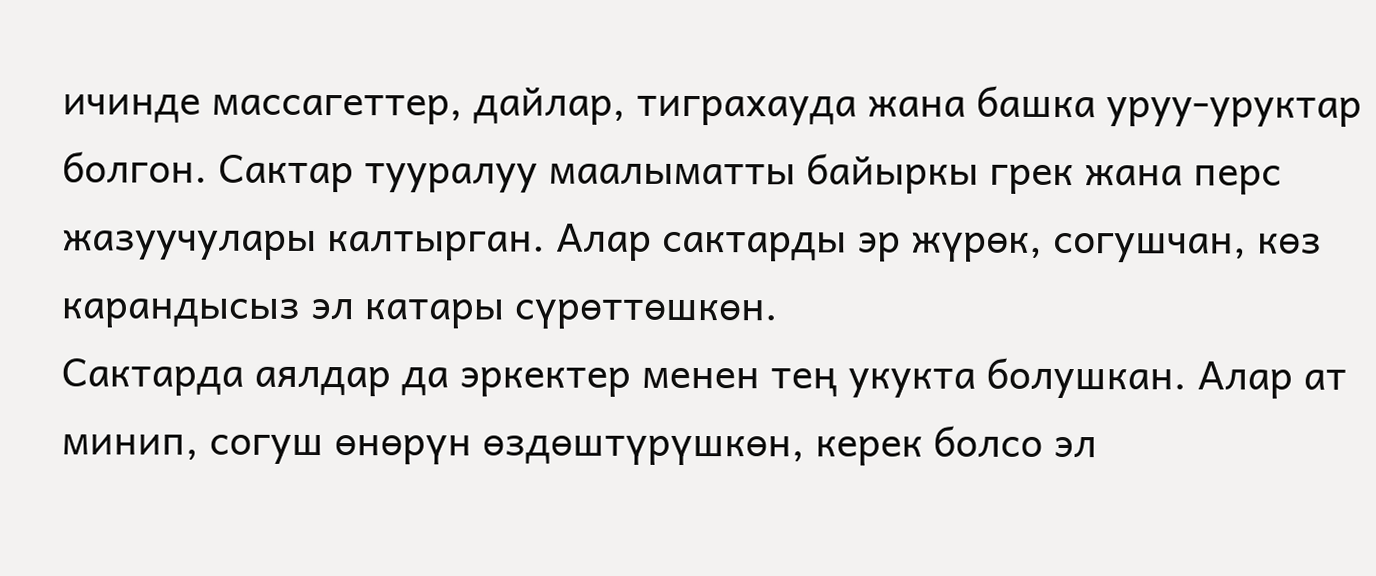ичинде массагеттер, дайлар, тиграхауда жана башка уруу-уруктар болгон. Сактар тууралуу маалыматты байыркы грек жана перс жазуучулары калтырган. Алар сактарды эр жүрөк, согушчан, көз карандысыз эл катары сүрөттөшкөн.
Сактарда аялдар да эркектер менен тең укукта болушкан. Алар ат минип, согуш өнөрүн өздөштүрүшкөн, керек болсо эл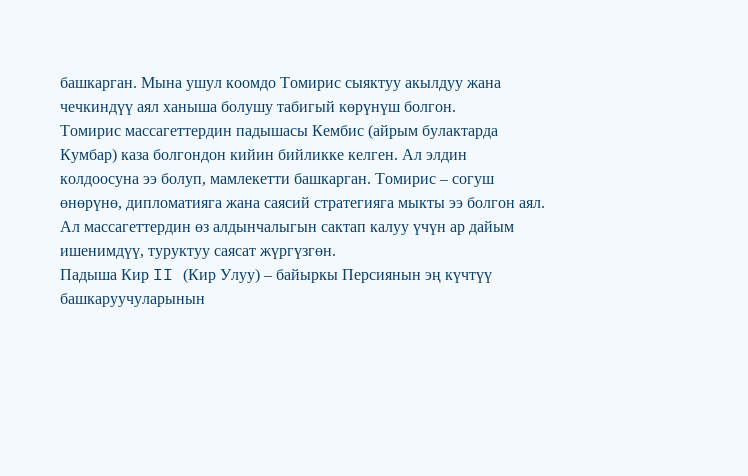башкарган. Мына ушул коомдо Томирис сыяктуу акылдуу жана чечкиндүү аял ханыша болушу табигый көрүнүш болгон.
Томирис массагеттердин падышасы Кембис (айрым булактарда Кумбар) каза болгондон кийин бийликке келген. Ал элдин колдоосуна ээ болуп, мамлекетти башкарган. Томирис – согуш өнөрүнө, дипломатияга жана саясий стратегияга мыкты ээ болгон аял. Ал массагеттердин өз алдынчалыгын сактап калуу үчүн ар дайым ишенимдүү, туруктуу саясат жүргүзгөн.
Падыша Кир II (Кир Улуу) – байыркы Персиянын эң күчтүү башкаруучуларынын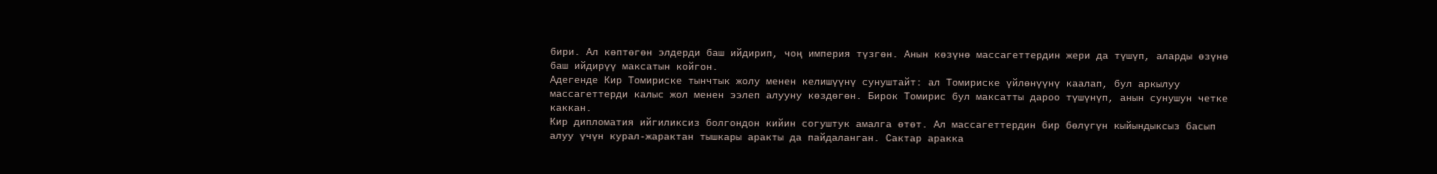бири. Ал көптөгөн элдерди баш ийдирип, чоң империя түзгөн. Анын көзүнө массагеттердин жери да түшүп, аларды өзүнө баш ийдирүү максатын койгон.
Адегенде Кир Томириске тынчтык жолу менен келишүүнү сунуштайт: ал Томириске үйлөнүүнү каалап, бул аркылуу массагеттерди калыс жол менен ээлеп алууну көздөгөн. Бирок Томирис бул максатты дароо түшүнүп, анын сунушун четке каккан.
Кир дипломатия ийгиликсиз болгондон кийин согуштук амалга өтөт. Ал массагеттердин бир бөлүгүн кыйындыксыз басып алуу үчүн курал-жарактан тышкары аракты да пайдаланган. Сактар аракка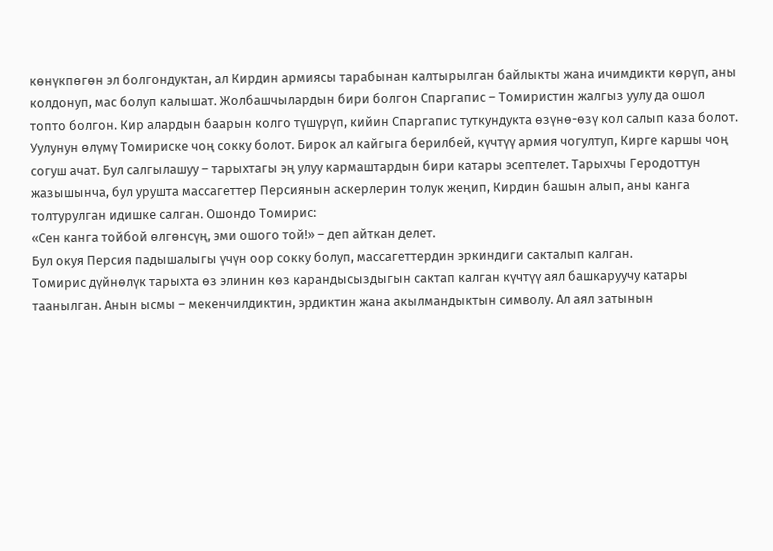көнүкпөгөн эл болгондуктан, ал Кирдин армиясы тарабынан калтырылган байлыкты жана ичимдикти көрүп, аны колдонуп, мас болуп калышат. Жолбашчылардын бири болгон Спаргапис – Томиристин жалгыз уулу да ошол топто болгон. Кир алардын баарын колго түшүрүп, кийин Спаргапис туткундукта өзүнө-өзү кол салып каза болот.
Уулунун өлүмү Томириске чоң сокку болот. Бирок ал кайгыга берилбей, күчтүү армия чогултуп, Кирге каршы чоң согуш ачат. Бул салгылашуу – тарыхтагы эң улуу кармаштардын бири катары эсептелет. Тарыхчы Геродоттун жазышынча, бул урушта массагеттер Персиянын аскерлерин толук жеңип, Кирдин башын алып, аны канга толтурулган идишке салган. Ошондо Томирис:
«Сен канга тойбой өлгөнсүң, эми ошого той!» – деп айткан делет.
Бул окуя Персия падышалыгы үчүн оор сокку болуп, массагеттердин эркиндиги сакталып калган.
Томирис дүйнөлүк тарыхта өз элинин көз карандысыздыгын сактап калган күчтүү аял башкаруучу катары таанылган. Анын ысмы – мекенчилдиктин, эрдиктин жана акылмандыктын символу. Ал аял затынын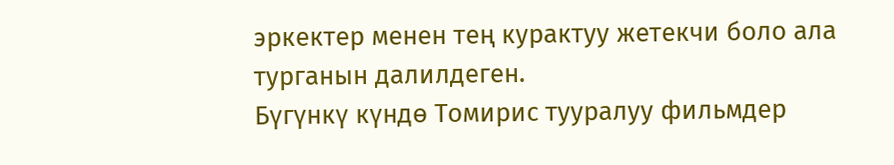эркектер менен тең курактуу жетекчи боло ала турганын далилдеген.
Бүгүнкү күндө Томирис тууралуу фильмдер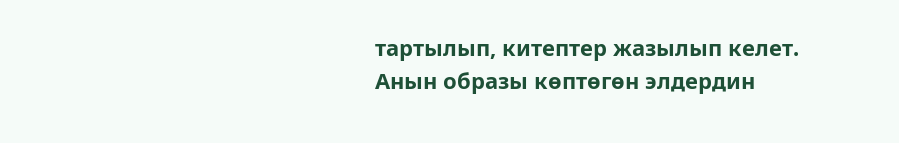тартылып, китептер жазылып келет. Анын образы көптөгөн элдердин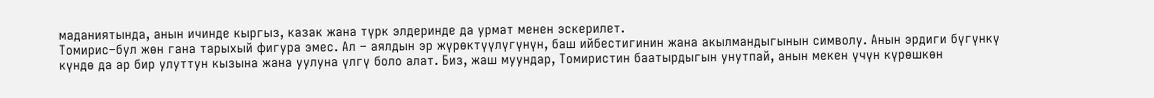маданиятында, анын ичинде кыргыз, казак жана түрк элдеринде да урмат менен эскерилет.
Томирис–бул жөн гана тарыхый фигура эмес. Ал – аялдын эр жүрөктүүлүгүнүн, баш ийбестигинин жана акылмандыгынын символу. Анын эрдиги бүгүнкү күндө да ар бир улуттун кызына жана уулуна үлгү боло алат. Биз, жаш муундар, Томиристин баатырдыгын унутпай, анын мекен үчүн күрөшкөн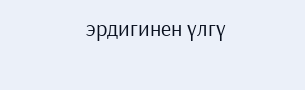эрдигинен үлгү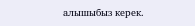алышыбыз керек.